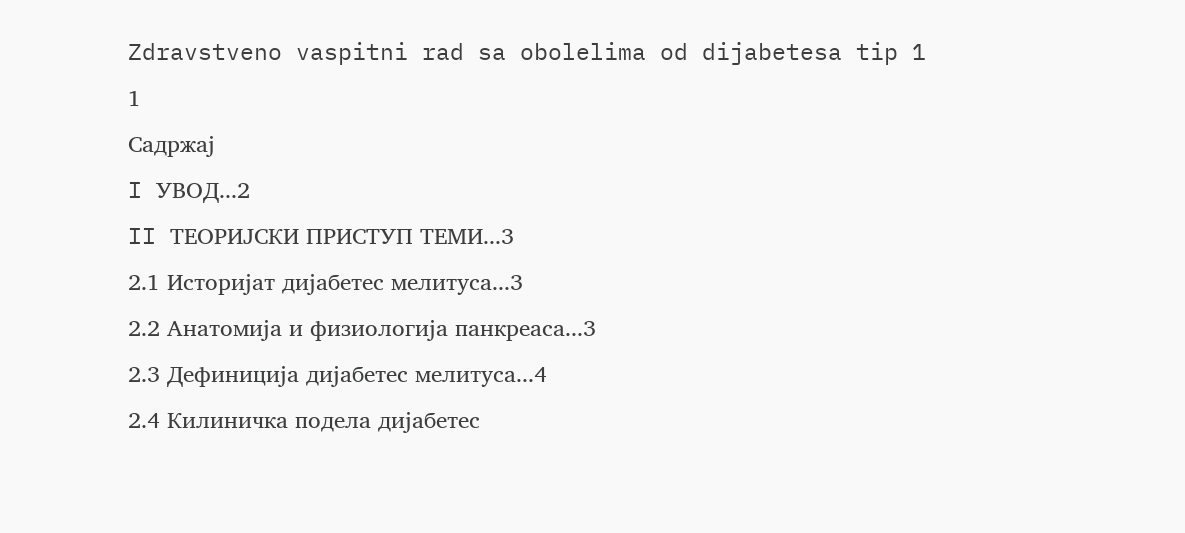Zdravstveno vaspitni rad sa obolelima od dijabetesa tip 1
1
Садржај
I УВОД...2
II ТЕОРИЈСКИ ПРИСТУП ТЕМИ...3
2.1 Историјат дијабетес мелитуса...3
2.2 Анатомија и физиологија панкреаса...3
2.3 Дефиниција дијабетес мелитуса...4
2.4 Килиничка подела дијабетес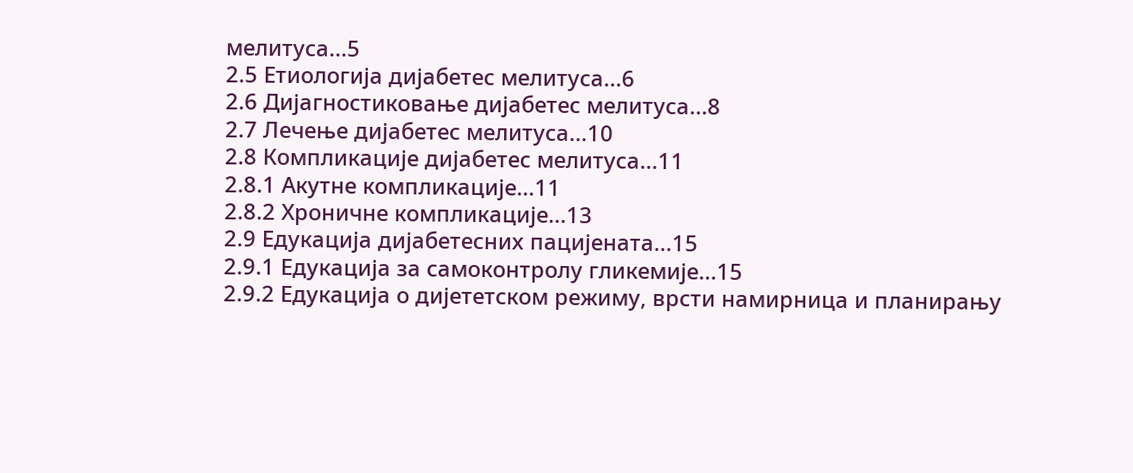мелитуса...5
2.5 Етиологија дијабетес мелитуса...6
2.6 Дијагностиковање дијабетес мелитуса...8
2.7 Лечење дијабетес мелитуса...10
2.8 Компликације дијабетес мелитуса...11
2.8.1 Акутне компликације...11
2.8.2 Хроничне компликације...13
2.9 Едукација дијабетесних пацијената...15
2.9.1 Едукација за самоконтролу гликемије...15
2.9.2 Едукација о дијететском режиму, врсти намирница и планирању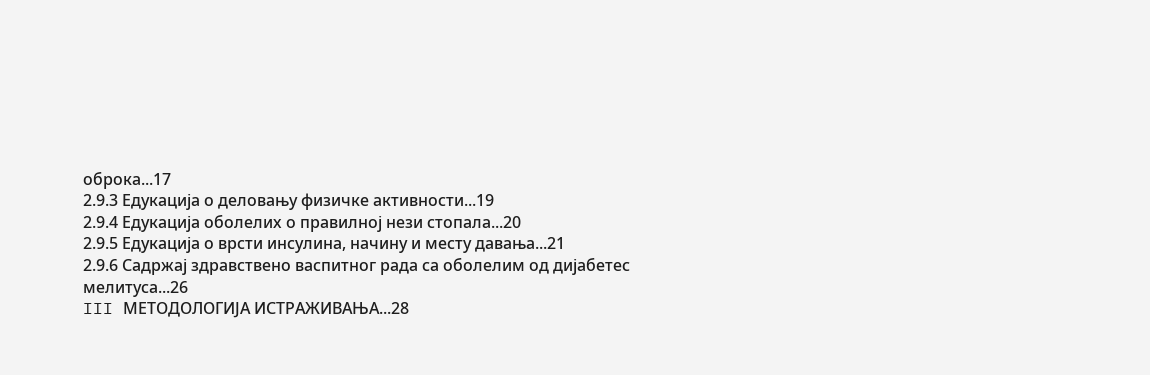оброка...17
2.9.3 Едукација о деловању физичке активности...19
2.9.4 Едукација оболелих о правилној нези стопала...20
2.9.5 Едукација о врсти инсулина, начину и месту давања...21
2.9.6 Садржај здравствено васпитног рада са оболелим од дијабетес
мелитуса...26
III МЕТОДОЛОГИЈА ИСТРАЖИВАЊА...28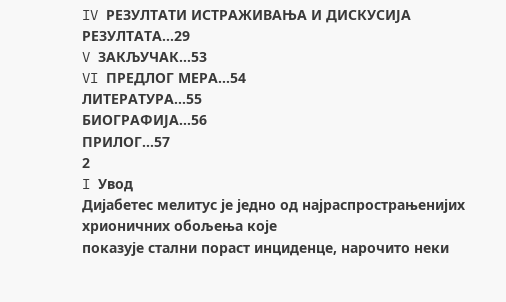IV РЕЗУЛТАТИ ИСТРАЖИВАЊА И ДИСКУСИЈА РЕЗУЛТАТА...29
V ЗАКЉУЧАК...53
VI ПРЕДЛОГ МЕРА...54
ЛИТЕРАТУРА...55
БИОГРАФИЈА...56
ПРИЛОГ...57
2
I Увод
Дијабетес мелитус је једно од најраспрострањенијих хрионичних обољења које
показује стални пораст инциденце, нарочито неки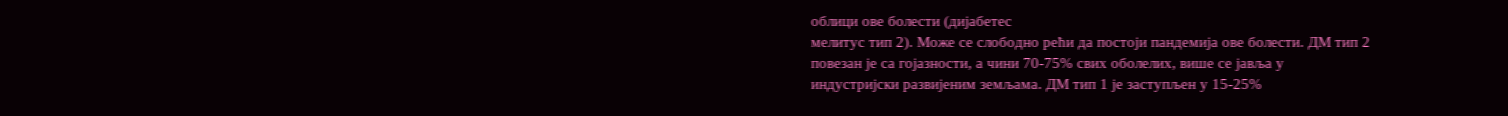облици ове болести (дијабетес
мелитус тип 2). Може се слободно рећи да постоји пандемија ове болести. ДМ тип 2
повезан је са гојазности, а чини 70-75% свих оболелих, више се јавља у
индустријски развијеним земљама. ДМ тип 1 је заступљен у 15-25%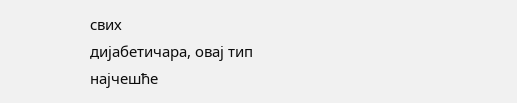свих
дијабетичара, овај тип најчешће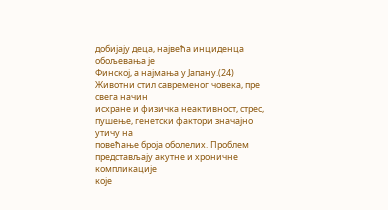добијају деца, највећа инциденца обољевања је
Финској, а најмања у Јапану.(24) Животни стил савременог човека, пре свега начин
исхране и физичка неактивност, стрес, пушење, генетски фактори значајно утичу на
повећање броја оболелих. Проблем представљају акутне и хроничне компликације
које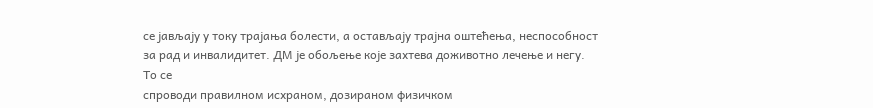се јављају у току трајања болести, а остављају трајна оштећења, неспособност
за рад и инвалидитет. ДМ је обољење које захтева доживотно лечење и негу. То се
спроводи правилном исхраном, дозираном физичком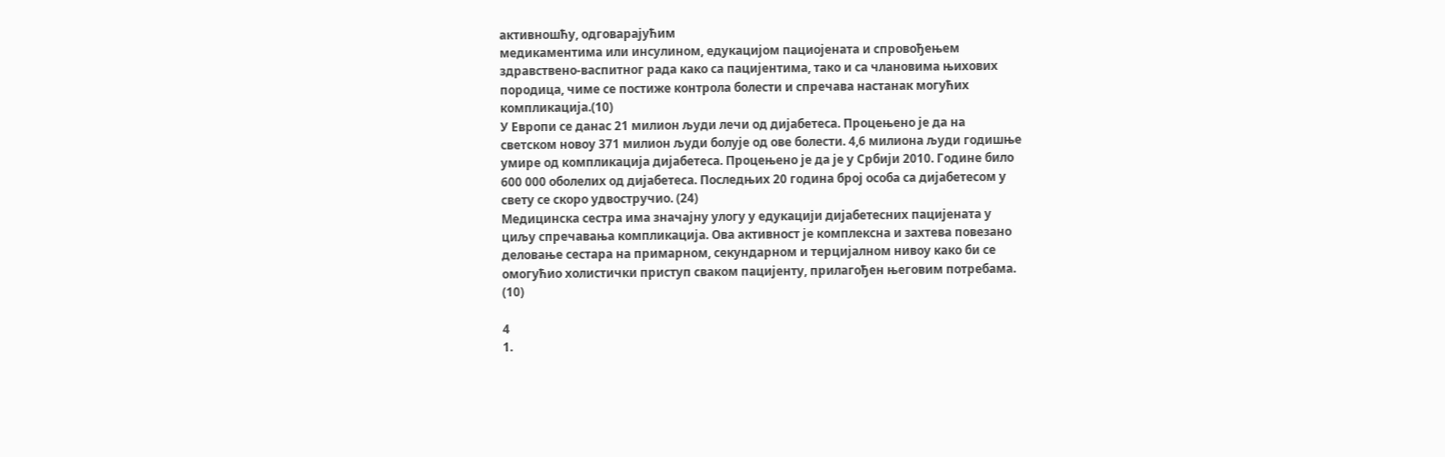активношћу, одговарајућим
медикаментима или инсулином, едукацијом пациојената и спровођењем
здравствено-васпитног рада како са пацијентима, тако и са члановима њихових
породица, чиме се постиже контрола болести и спречава настанак могућих
компликација.(10)
У Европи се данас 21 милион људи лечи од дијабетеса. Процењено је да на
светском новоу 371 милион људи болује од ове болести. 4,6 милиона људи годишње
умире од компликација дијабетеса. Процењено је да је у Србији 2010. Године било
600 000 оболелих од дијабетеса. Последњих 20 година број особа са дијабетесом у
свету се скоро удвостручио. (24)
Медицинска сестра има значајну улогу у едукацији дијабетесних пацијената у
циљу спречавања компликација. Ова активност је комплексна и захтева повезано
деловање сестара на примарном, секундарном и терцијалном нивоу како би се
омогућио холистички приступ сваком пацијенту, прилагођен његовим потребама.
(10)

4
1.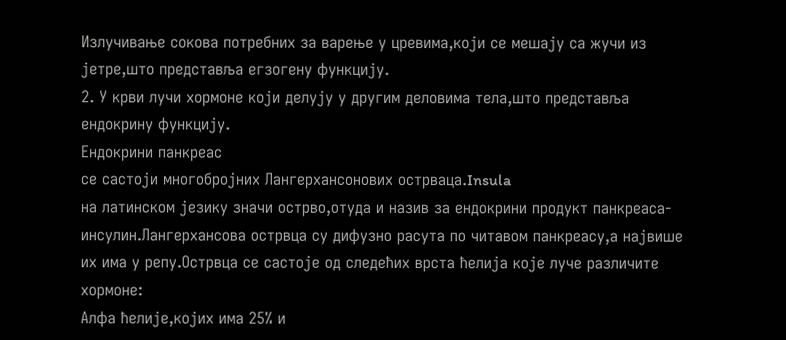Излучивање сокова потребних за варење у цревима,који се мешају са жучи из
јетре,што представља егзогену функцију.
2. У крви лучи хормоне који делују у другим деловима тела,што представља
ендокрину функцију.
Ендокрини панкреас
се састоји многобројних Лангерхансонових острваца.Insula
на латинском језику значи острво,отуда и назив за ендокрини продукт панкреаса-
инсулин.Лангерхансова острвца су дифузно расута по читавом панкреасу,а највише
их има у репу.Острвца се састоје од следећих врста ћелија које луче различите
хормоне:
Алфа ћелије,којих има 25% и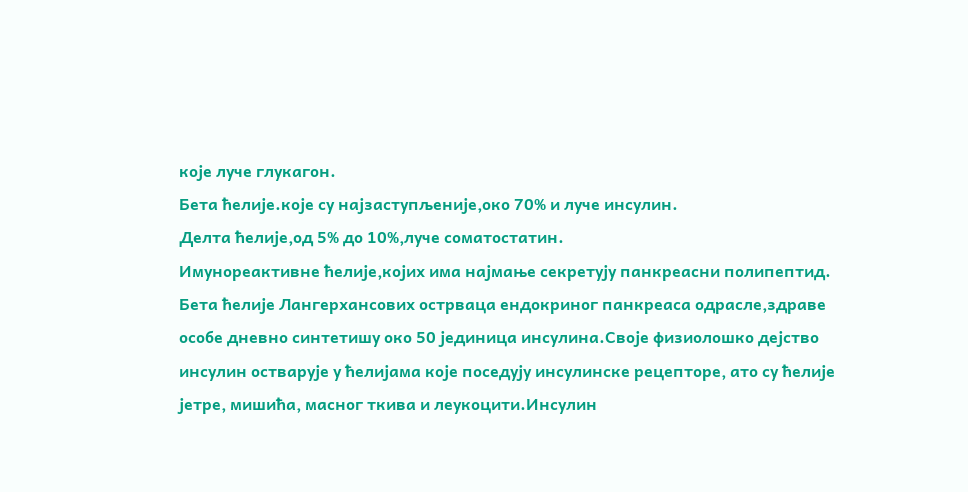које луче глукагон.
Бета ћелије.које су најзаступљеније,око 70% и луче инсулин.
Делта ћелије,од 5% до 10%,луче соматостатин.
Имунореактивне ћелије,којих има најмање секретују панкреасни полипептид.
Бета ћелије Лангерхансових острваца ендокриног панкреаса одрасле,здраве
особе дневно синтетишу око 50 јединица инсулина.Своје физиолошко дејство
инсулин остварује у ћелијама које поседују инсулинске рецепторе, ато су ћелије
јетре, мишића, масног ткива и леукоцити.Инсулин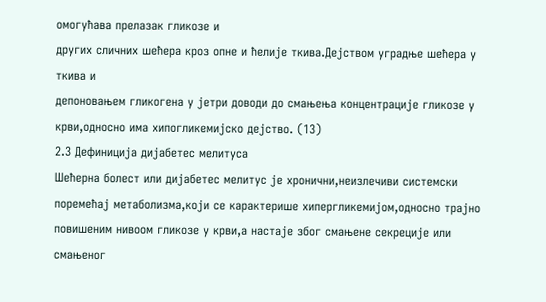омогућава прелазак гликозе и
других сличних шећера кроз опне и ћелије ткива.Дејством уградње шећера у ткива и
депоновањем гликогена у јетри доводи до смањења концентрације гликозе у
крви,односно има хипогликемијско дејство. (13)
2.3 Дефиниција дијабетес мелитуса
Шећерна болест или дијабетес мелитус је хронични,неизлечиви системски
поремећај метаболизма,који се карактерише хипергликемијом,односно трајно
повишеним нивоом гликозе у крви,а настаје због смањене секреције или смањеног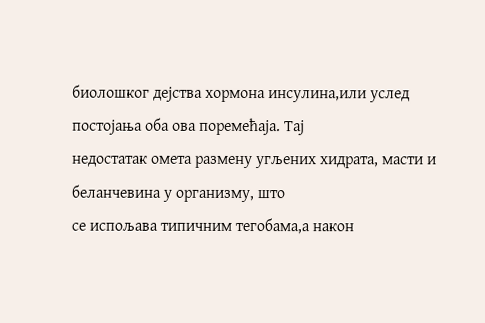биолошког дејства хормона инсулина,или услед постојања оба ова поремећаја. Тај
недостатак омета размену угљених хидрата, масти и беланчевина у организму, што
се испољава типичним тегобама,а након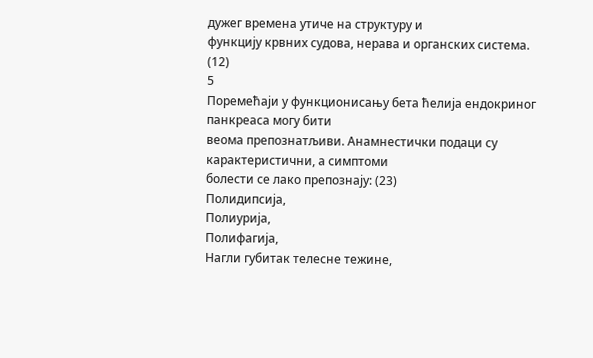дужег времена утиче на структуру и
функцију крвних судова, нерава и органских система. (12)
5
Поремећаји у функционисању бета ћелија ендокриног панкреаса могу бити
веома препознатљиви. Анамнестички подаци су карактеристични, а симптоми
болести се лако препознају: (23)
Полидипсија,
Полиурија,
Полифагија,
Нагли губитак телесне тежине,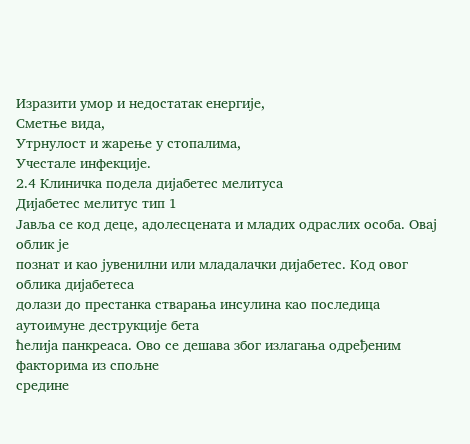Изразити умор и недостатак енергије,
Сметње вида,
Утрнулост и жарење у стопалима,
Учестале инфекције.
2.4 Клиничка подела дијабетес мелитуса
Дијабетес мелитус тип 1
Јавља се код деце, адолесцената и младих одраслих особа. Овај облик је
познат и као јувенилни или младалачки дијабетес. Код овог облика дијабетеса
долази до престанка стварања инсулина као последица аутоимуне деструкције бета
ћелија панкреаса. Ово се дешава због излагања одређеним факторима из спољне
средине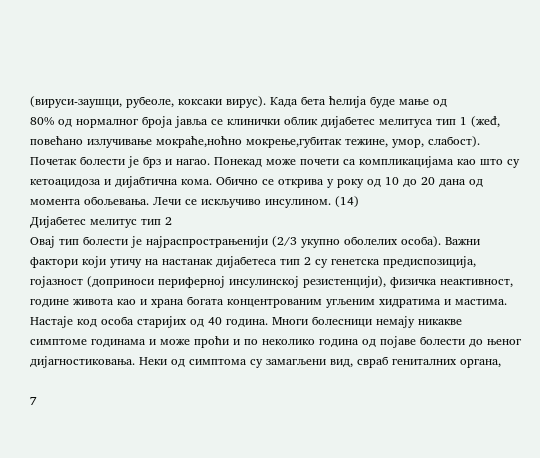(вируси-заушци, рубеоле, коксаки вирус). Када бета ћелија буде мање од
80% од нормалног броја јавља се клинички облик дијабетес мелитуса тип 1 (жеđ,
повећано излучивање мокраће,ноћно мокрење,губитак тежине, умор, слабост).
Почетак болести је брз и нагао. Понекад може почети са компликацијама као што су
кетоацидоза и дијабтична кома. Обично се открива у року од 10 до 20 дана од
момента обољевања. Лечи се искључиво инсулином. (14)
Дијабетес мелитус тип 2
Овај тип болести је најраспрострањенији (2/3 укупно оболелих особа). Важни
фактори који утичу на настанак дијабетеса тип 2 су генетска предиспозиција,
гојазност (доприноси периферној инсулинској резистенцији), физичка неактивност,
године живота као и храна богата концентрованим угљеним хидратима и мастима.
Настаје код особа старијих од 40 година. Многи болесници немају никакве
симптоме годинама и може проћи и по неколико година од појаве болести до њеног
дијагностиковања. Неки од симптома су замагљени вид, свраб гениталних органа,

7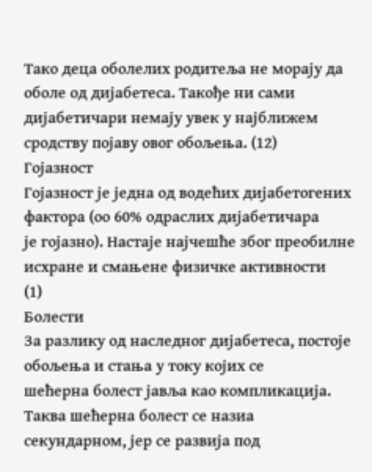Тако деца оболелих родитеља не морају да оболе од дијабетеса. Такође ни сами
дијабетичари немају увек у најближем сродству појаву овог обољења. (12)
Гојазност
Гојазност је једна од водећих дијабетогених фактора (оо 60% одраслих дијабетичара
је гојазно). Настаје најчешће због преобилне исхране и смањене физичке активности
(1)
Болести
За разлику од наследног дијабетеса, постоје обољења и стања у току којих се
шећерна болест јавља као компликација. Таква шећерна болест се назиа
секундарном, јер се развија под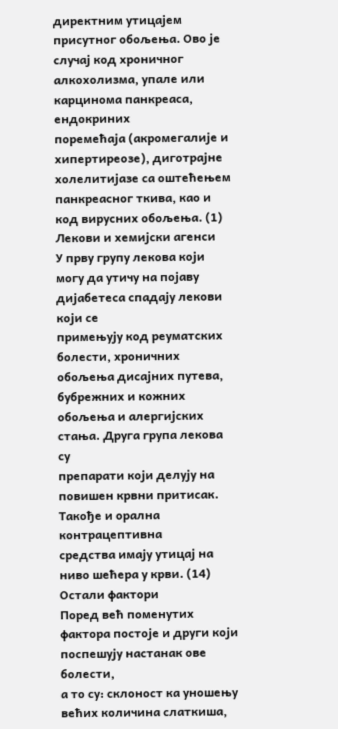директним утицајем присутног обољења. Ово је
случај код хроничног алкохолизма, упале или карцинома панкреаса, ендокриних
поремећаја (акромегалије и хипертиреозе), диготрајне холелитијазе са оштећењем
панкреасног ткива, као и код вирусних обољења. (1)
Лекови и хемијски агенси
У прву групу лекова који могу да утичу на појаву дијабетеса спадају лекови који се
примењују код реуматских болести, хроничних обољења дисајних путева,
бубрежних и кожних обољења и алергијских стања. Друга група лекова су
препарати који делују на повишен крвни притисак. Такође и орална контрацептивна
средства имају утицај на ниво шећера у крви. (14)
Остали фактори
Поред већ поменутих фактора постоје и други који поспешују настанак ове болести,
а то су: склоност ка уношењу већих количина слаткиша,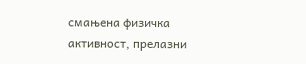смањена физичка
активност, прелазни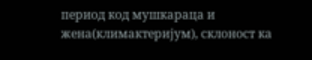период код мушкараца и жена(климактеријум), склоност ка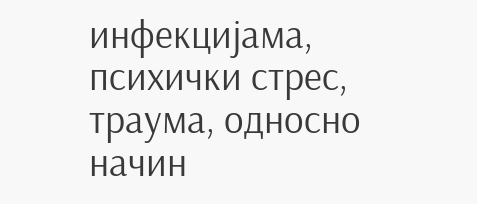инфекцијама, психички стрес, траума, односно начин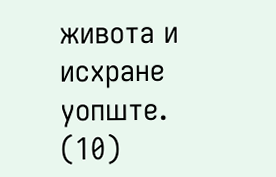живота и исхране уопште. (10)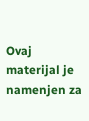Ovaj materijal je namenjen za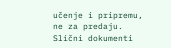učenje i pripremu, ne za predaju.
Slični dokumenti